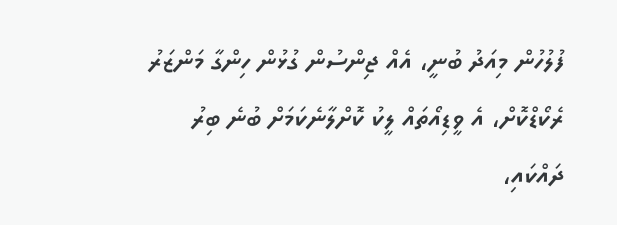ފުލުހުން މިއަދު ބުނީ، އެއް ޖިންސުން ގުޅުން ހިންގާ މަންޒަރު ރެކޯޑްކޮށް، އެ ވީޑިއޯތައް ލީކު ކޮށްލާނެކަމަށް ބުނެ ބިރު ދައްކައި،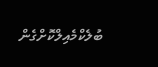ބުލެކްމެއިލްކޮށްގެން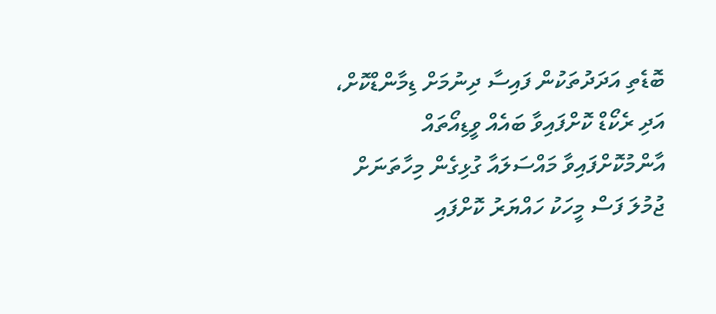ބޮޑެތި އަދަދުތަކުން ފައިސާ ދިނުމަށް ޑިމާންޑްކޮށް، އަދި ރެކޯޑް ކޮށްފައިވާ ބައެއް ވީޑިއޯތައް އާންމުކޮށްފައިވާ މައްސަލައާ ގުޅިގެން މިހާތަނަށް ޖުމުލަ ފަސް މީހަކު ހައްޔަރު ކޮށްފައި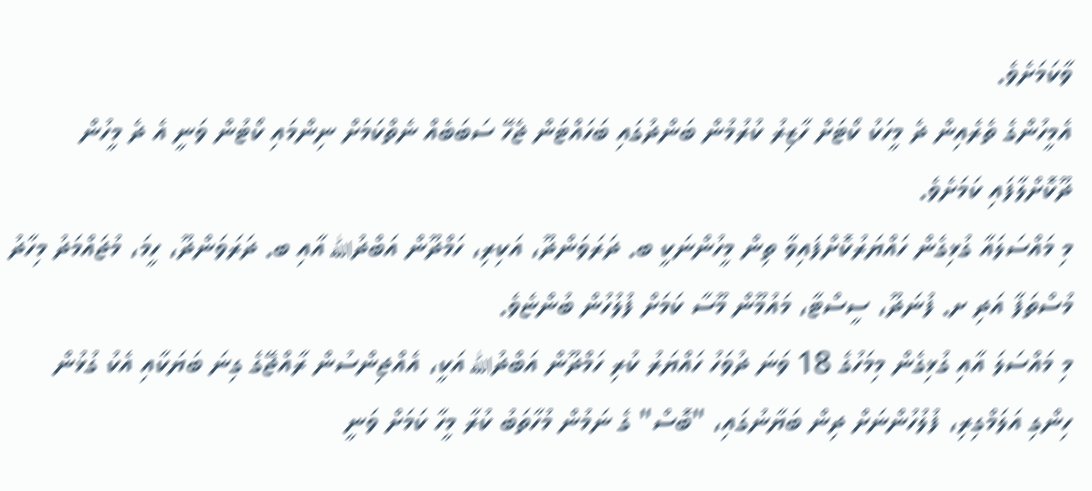ވާކަމަށެވެ.
އެމީހުންގެ ތެރެއިން ދެ މީހަކު ކޯޓަށް ހާޒިރު ކުރުމުން ބަންދުގައި ބަހައްޓަން ޖެހޭ ސަބަބެއް ނެތްކަމަށް ނިންމައި ކޯޓުން ވަނީ އެ ދެ މީހުން ދޫކޮށްލާފައި ކަމަށެވެ.
މި މައްސަލައާ ގުޅިގެން ހައްޔަރުކޮށްފައިވާ ތިން މީހުންނަކީ ބ. ދަރަވަންދޫ، އަކިރި، ހަމްދޫން އަބްދުالله އާއި ބ. ދަރަވަންދޫ، ހީމަ، މުޖައްމަދު މިހާދު މުސްތަފާ އަދި ށ. ފުނަދޫ، ސީސްޓާ، މައުމޫން މޫސާ ކަމަށް ފުލުހުން ބުންޏެވެ.
މި މައްސަލަ އާއި ގުޅިގެން މިމަހުގެ 18 ވަނަ ދުވަހު ހައްޔަރު ކުރި ހަމްދޫން އަބްދުالله އަކީ، އެއްޖިންސުން ރާއްޖޭގެ ގިނަ ބަޔަކާއި އެކު ގުޅުން ހިންގި އަލަމްގިރި، ފުލުހުންނަށް ދިން ބަޔާނުގައި، "ބޮސް" ގެ ނަމުން މުހާތަބު ކުރާ މީހާ ކަމަށް ވަނީ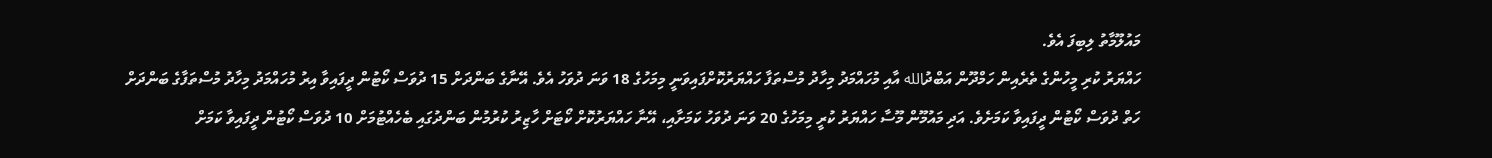މައުލޫމާތު ލިބިފަ އެވެ.
ހައްޔަރު ކުރި މީހުންގެ ތެރެއިން ހަމްދޫން އަބްދުالله އާއި މުހައްމަދު މިހާދު މުސްތަފާ ހައްޔަރުކޮށްފައިވަނީ މިމަހުގެ 18 ވަނަ ދުވަހު އެވެ. އޭނާގެ ބަންދަށް 15 ދުވަސް ކޯޓުން ދީފައިވާ އިރު މުހައްމަދު މިހާދު މުސްތަފާގެ ބަންދަށް ހަތް ދުވަސް ކޯޓުން ދީފައިވާ ކަމަށެވެ. އަދި މައުމޫން މޫސާ ހައްޔަރު ކުރީ މިމަހުގެ 20 ވަނަ ދުވަހު ކަމަށާއި، އޭނާ ހައްޔަރުކޮށް ކޯޓަށް ހާޒިރު ކުރުމުން ބަންދުގައި ބެހެއްޓުމަށް 10 ދުވަސް ކޯޓުން ދީފައިވާ ކަމަށް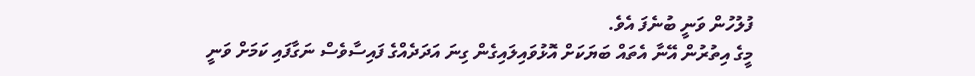ފުލުހުން ވަނީ ބުނެފަ އެވެ.
މީގެ އިތުރުން އޭނާ އެތައް ބަޔަކަށް އޮޅުވައިލައިގެން ގިނަ އަދަދެއްގެ ފައިސާވެސް ނަގާފައި ކަމަށް ވަނީ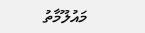މައުލޫމާތު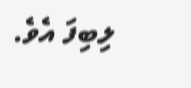ލިބިފަ އެވެ.